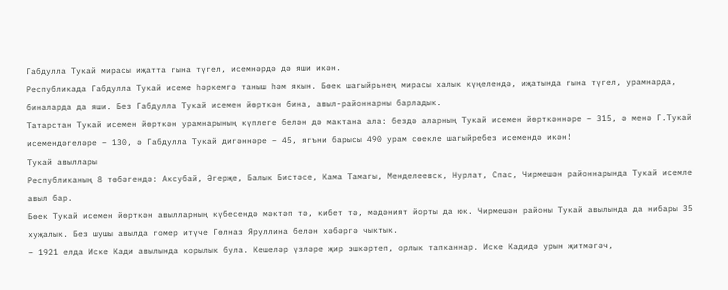Габдулла Тукай мирасы иҗатта гына түгел, исемнәрдә дә яши икән.
Республикада Габдулла Тукай исеме һәркемгә таныш һәм якын. Бөек шагыйрьнең мирасы халык күңелендә, иҗатында гына түгел, урамнарда, биналарда да яши. Без Габдулла Тукай исемен йөрткән бина, авыл-районнарны барладык.
Татарстан Тукай исемен йөрткән урамнарының күплеге белән дә мактана ала: бездә аларның Тукай исемен йөрткәннәре – 315, ә менә Г.Тукай исемендәгеләре – 130, ә Габдулла Тукай дигәннәре – 45, ягъни барысы 490 урам сөекле шагыйребез исемендә икән!
Тукай авыллары
Республиканың 8 төбәгендә: Аксубай, Әгерҗе, Балык Бистәсе, Кама Тамагы, Менделеевск, Нурлат, Спас, Чирмешән районнарында Тукай исемле авыл бар.
Бөек Тукай исемен йөрткән авылларның күбесендә мәктәп тә, кибет тә, мәдәният йорты да юк. Чирмешән районы Тукай авылында да нибары 35 хуҗалык. Без шушы авылда гомер итүче Гөлназ Яруллина белән хәбәргә чыктык.
– 1921 елда Иске Кади авылында корылык була. Кешеләр үзләре җир эшкәртеп, орлык тапканнар. Иске Кадидә урын җитмәгәч,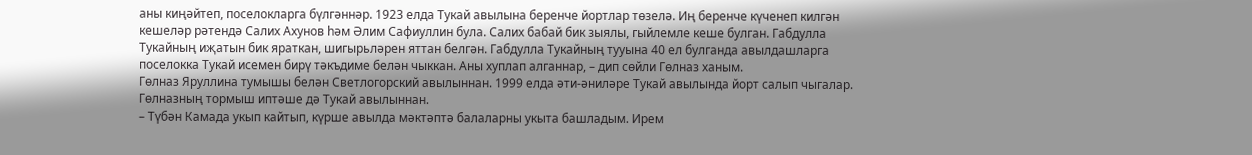аны киңәйтеп, поселокларга бүлгәннәр. 1923 елда Тукай авылына беренче йортлар төзелә. Иң беренче күченеп килгән кешеләр рәтендә Салих Ахунов һәм Әлим Сафиуллин була. Салих бабай бик зыялы, гыйлемле кеше булган. Габдулла Тукайның иҗатын бик яраткан, шигырьләрен яттан белгән. Габдулла Тукайның тууына 40 ел булганда авылдашларга поселокка Тукай исемен бирү тәкъдиме белән чыккан. Аны хуплап алганнар, – дип сөйли Гөлназ ханым.
Гөлназ Яруллина тумышы белән Светлогорский авылыннан. 1999 елда әти-әниләре Тукай авылында йорт салып чыгалар. Гөлназның тормыш иптәше дә Тукай авылыннан.
– Түбән Камада укып кайтып, күрше авылда мәктәптә балаларны укыта башладым. Ирем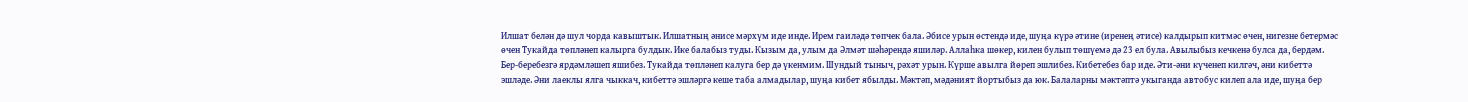Илшат белән дә шул чорда кавыштык. Илшатның әнисе мәрхүм иде инде. Ирем гаиләдә төпчек бала. Әбисе урын өстендә иде, шуңа күрә әтине (иренең әтисе) калдырып китмәс өчен, нигезне бетермәс өчен Тукайда төпләнеп калырга булдык. Ике балабыз туды. Кызым да, улым да Әлмәт шәһәрендә яшиләр. Аллаһка шөкер, килен булып төшүемә дә 23 ел була. Авылыбыз кечкенә булса да, бердәм. Бер-беребезгә ярдәмләшеп яшибез. Тукайда төпләнеп калуга бер дә үкенмим. Шундый тыныч, рәхәт урын. Күрше авылга йөреп эшлибез. Кибетебез бар иде. Әти-әни күченеп килгәч, әни кибеттә эшләде. Әни лаеклы ялга чыккач, кибеттә эшләргә кеше таба алмадылар, шуңа кибет ябылды. Мәктәп, мәдәният йортыбыз да юк. Балаларны мәктәптә укыганда автобус килеп ала иде, шуңа бер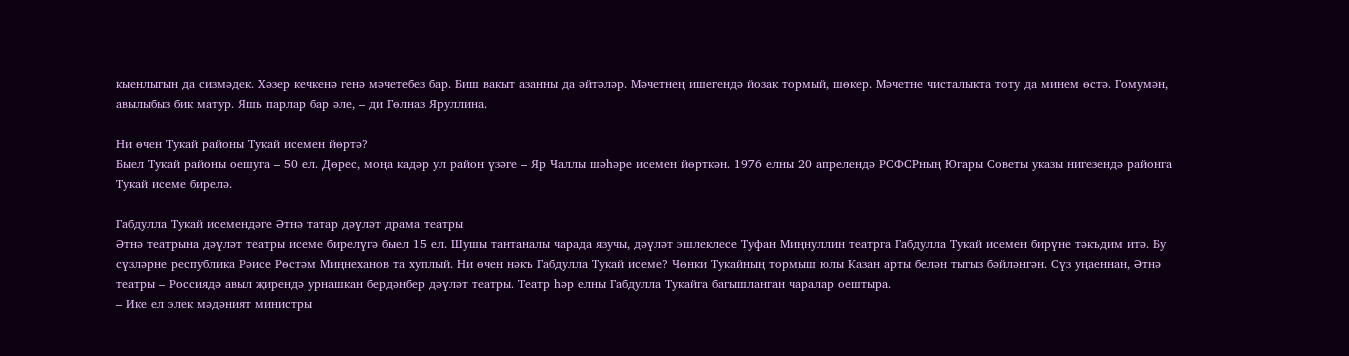кыенлыгын да сизмәдек. Хәзер кечкенә генә мәчетебез бар. Биш вакыт азанны да әйтәләр. Мәчетнең ишегендә йозак тормый, шөкер. Мәчетне чисталыкта тоту да минем өстә. Гомумән, авылыбыз бик матур. Яшь парлар бар әле, – ди Гөлназ Яруллина.

Ни өчен Тукай районы Тукай исемен йөртә?
Быел Тукай районы оешуга – 50 ел. Дөрес, моңа кадәр ул район үзәге – Яр Чаллы шәһәре исемен йөрткән. 1976 елны 20 апрелендә РСФСРның Югары Советы указы нигезендә районга Тукай исеме бирелә.

Габдулла Тукай исемендәге Әтнә татар дәүләт драма театры
Әтнә театрына дәүләт театры исеме бирелүгә быел 15 ел. Шушы тантаналы чарада язучы, дәүләт эшлеклесе Туфан Миңнуллин театрга Габдулла Тукай исемен бирүне тәкъдим итә. Бу сүзләрне республика Рәисе Рөстәм Миңнеханов та хуплый. Ни өчен нәкъ Габдулла Тукай исеме? Чөнки Тукайның тормыш юлы Казан арты белән тыгыз бәйләнгән. Сүз уңаеннан, Әтнә театры – Россиядә авыл җирендә урнашкан бердәнбер дәүләт театры. Театр һәр елны Габдулла Тукайга багышланган чаралар оештыра.
– Ике ел элек мәдәният министры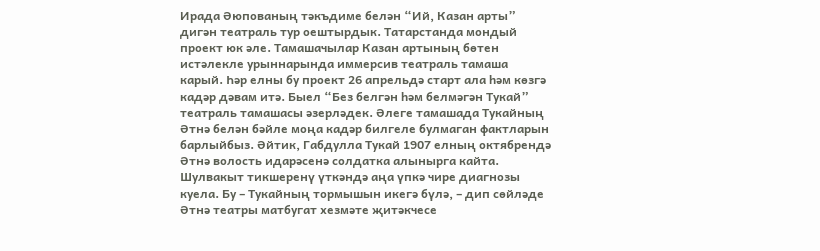Ирада Әюпованың тәкъдиме белән “Ий, Казан арты” дигән театраль тур оештырдык. Татарстанда мондый проект юк әле. Тамашачылар Казан артының бөтен истәлекле урыннарында иммерсив театраль тамаша карый. Һәр елны бу проект 26 апрельдә старт ала һәм көзгә кадәр дәвам итә. Быел “Без белгән һәм белмәгән Тукай” театраль тамашасы әзерләдек. Әлеге тамашада Тукайның Әтнә белән бәйле моңа кадәр билгеле булмаган фактларын барлыйбыз. Әйтик, Габдулла Тукай 1907 елның октябрендә Әтнә волость идарәсенә солдатка алынырга кайта. Шулвакыт тикшеренү үткәндә аңа үпкә чире диагнозы куела. Бу – Тукайның тормышын икегә бүлә, – дип сөйләде Әтнә театры матбугат хезмәте җитәкчесе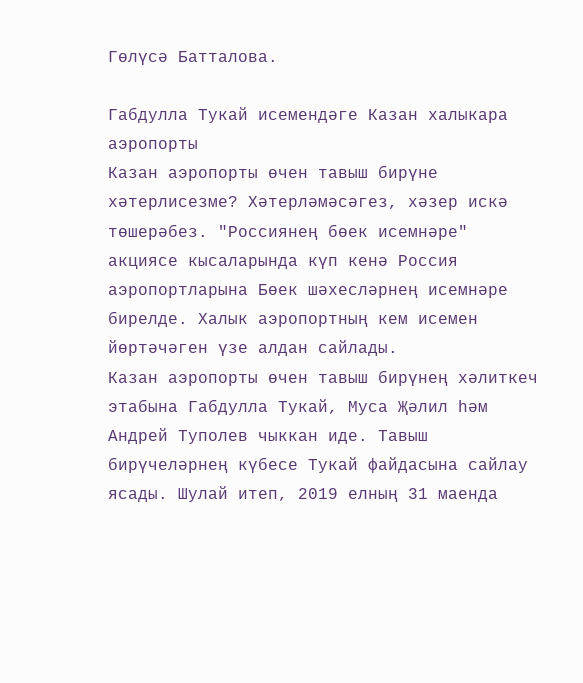Гөлүсә Батталова.

Габдулла Тукай исемендәге Казан халыкара аэропорты
Казан аэропорты өчен тавыш бирүне хәтерлисезме? Хәтерләмәсәгез, хәзер искә төшерәбез. "Россиянең бөек исемнәре" акциясе кысаларында күп кенә Россия аэропортларына Бөек шәхесләрнең исемнәре бирелде. Халык аэропортның кем исемен йөртәчәген үзе алдан сайлады.
Казан аэропорты өчен тавыш бирүнең хәлиткеч этабына Габдулла Тукай, Муса Җәлил һәм Андрей Туполев чыккан иде. Тавыш бирүчеләрнең күбесе Тукай файдасына сайлау ясады. Шулай итеп, 2019 елның 31 маенда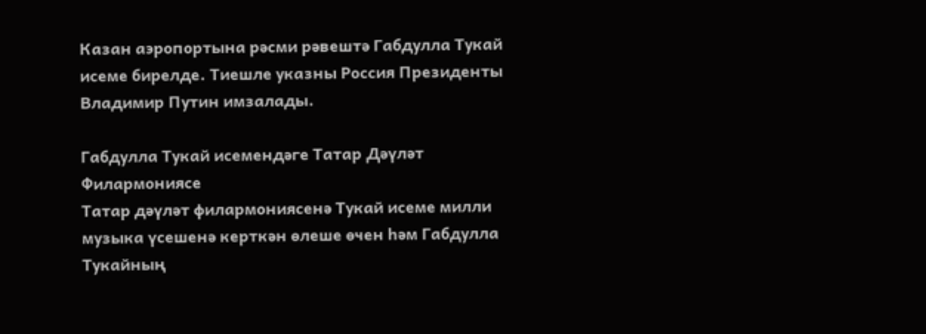Казан аэропортына рәсми рәвештә Габдулла Тукай исеме бирелде. Тиешле указны Россия Президенты Владимир Путин имзалады.

Габдулла Тукай исемендәге Татар Дәүләт Филармониясе
Татар дәүләт филармониясенә Тукай исеме милли музыка үсешенә керткән өлеше өчен һәм Габдулла Тукайның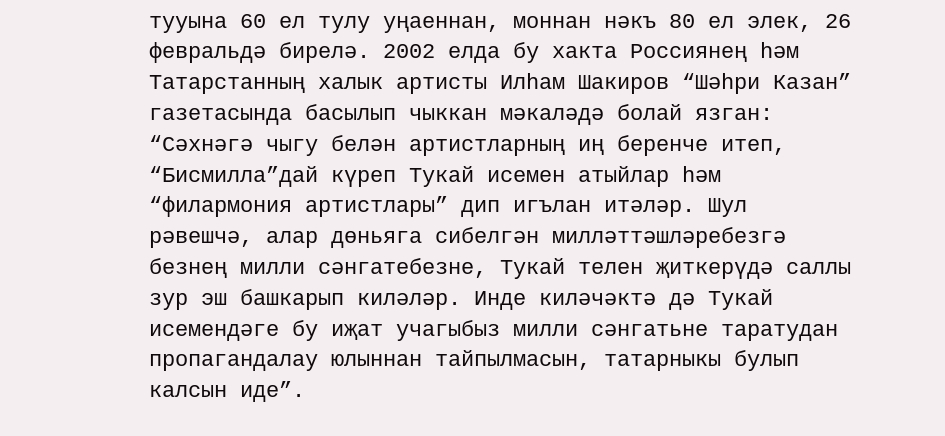тууына 60 ел тулу уңаеннан, моннан нәкъ 80 ел элек, 26 февральдә бирелә. 2002 елда бу хакта Россиянең һәм Татарстанның халык артисты Илһам Шакиров “Шәһри Казан” газетасында басылып чыккан мәкаләдә болай язган: “Сәхнәгә чыгу белән артистларның иң беренче итеп, “Бисмилла”дай күреп Тукай исемен атыйлар һәм “филармония артистлары” дип игълан итәләр. Шул рәвешчә, алар дөньяга сибелгән милләттәшләребезгә безнең милли сәнгатебезне, Тукай телен җиткерүдә саллы зур эш башкарып киләләр. Инде киләчәктә дә Тукай исемендәге бу иҗат учагыбыз милли сәнгатьне таратудан пропагандалау юлыннан тайпылмасын, татарныкы булып калсын иде”.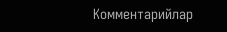Комментарийлар